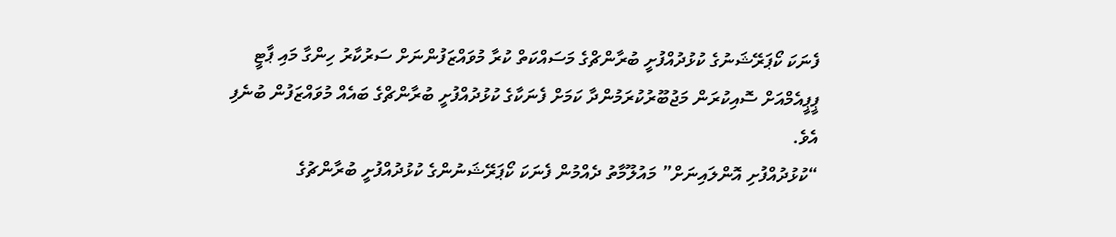ފެނަކަ ކޯޕަރޭޝަނުގެ ކުޅުދުއްފުށީ ބުރާންޗްގެ މަސައްކަތް ކުރާ މުވައްޒަފުންނަށް ސަރުކާރު ހިންގާ މައި ޕާޓީ ޕީޕީއެމްއަށް ސޮއިކުރަން މަޖުބޫރުކުރަމުންދާ ކަމަށް ފެނަކާގެ ކުޅުދުއްފުށީ ބުރާންޗްގެ ބައެއް މުވައްޒަފުން ބުނެފި އެވެ.
“ކުޅުދުއްފުށި އޮންލައިނަށް” މައުލޫމާތު ދެއްމުން ފެނަކަ ކޯޕަރޭޝަނުންގެ ކުޅުދުއްފުށީ ބުރާންޗުގެ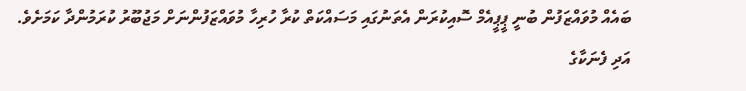ބައެއް މުވައްޒަފުން ބުނީ ޕީޕީއެމް ސޮއިކުރަން އެތަނުގައި މަސައްކަތް ކުރާ ހުރިހާ މުވައްޒަފުންނަށް މަޖުބޫރު ކުރަމުންދާ ކަމަށެވެ.
އަދި ފެނަކާގެ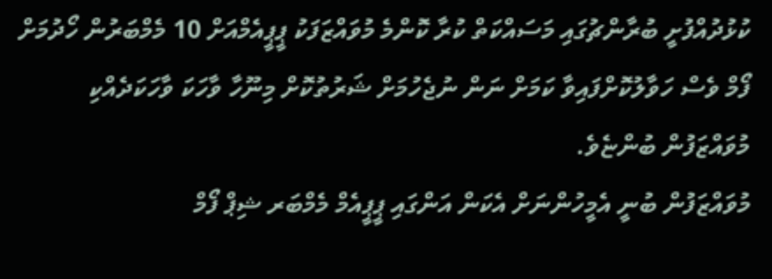ކުޅުދުއްފުށީ ބުރާންޗުގައި މަސައްކަތް ކުރާ ކޮންމެ މުވައްޒަފަކު ޕީޕީއެމްއަށް 10 މެމްބަރުން ހޯދުމަށް ފޯމް ވެސް ހަވާލުކޮށްފައިވާ ކަމަށް ނަން ނުޖެހުމަށް ޝަރުތުކޮށް މިނޫހާ ވާހަކަ ވާހަކަދެއްކި މުވައްޒަފުން ބުންޏެވެ.
މުވައްޒަފުން ބުނީ އެމީހުންނަށް އެކަން އަންގައި ޕީޕީއެމް މެމްބަރ ޝިޕް ފޯމް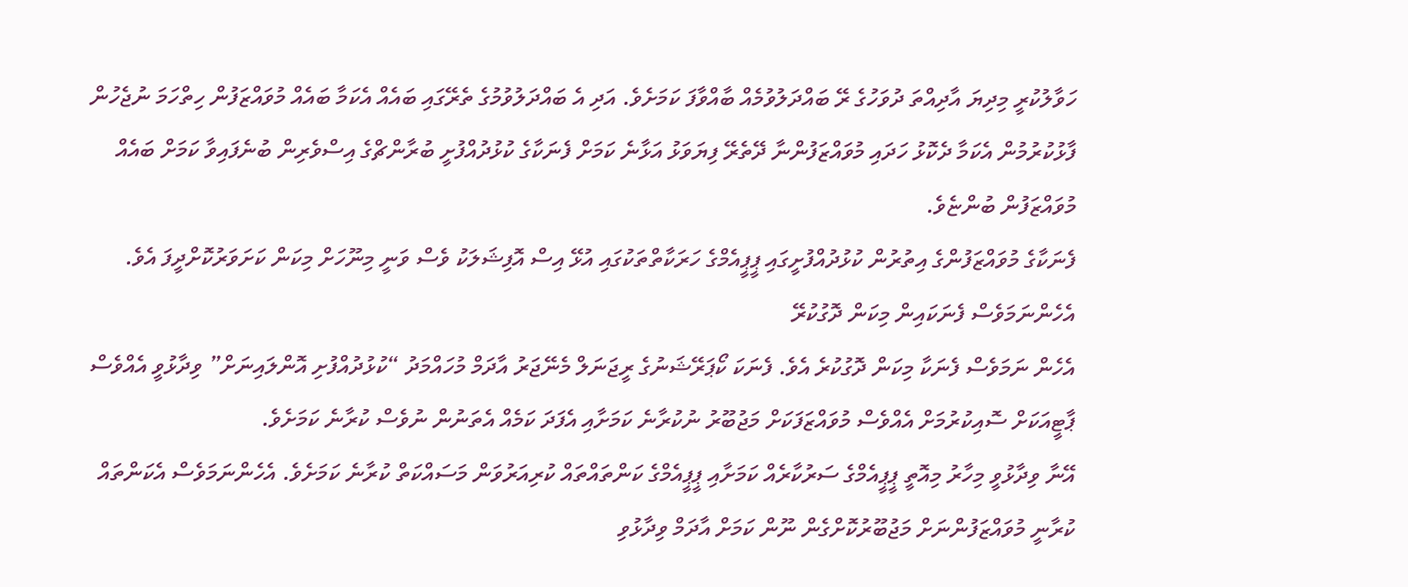ހަވާލުކުރީ މިދިޔަ އާދިއްތަ ދުވަހުގެ ރޭ ބައްދަލުވުމެއް ބާއްވާފަ ކަމަށެވެ. އަދި އެ ބައްދަލުވުމުގެ ތެރޭގައި ބައެއް އެކަމާ ބައެއް މުވައްޒަފުން ހިތްހަމަ ނުޖެހުން ފާޅުކުރުމުން އެކަމާ ދެކޮޅު ހަދައި މުވައްޒަފުންނާ ދޭތެރޭ ފިޔަވަޅު އަޅާނެ ކަމަށް ފެނަކާގެ ކުޅުދުއްފުށީ ބުރާންޗްގެ އިސްވެރިން ބުނެފައިވާ ކަމަށް ބައެއް މުވައްޒަފުން ބުންޏެވެ.
ފެނަކާގެ މުވައްޒަފުންގެ އިތުރުން ކުޅުދުއްފުށީގައި ޕީޕީއެމްގެ ހަރަކާތްތަކުގައި އުޅޭ އިސް އޮފިޝަލަކު ވެސް ވަނީ މިނޫހަށް މިކަން ކަށަވަރުކޮށްދީފަ އެވެ.
އެހެންނަމަވެސް ފެނަކައިން މިކަން ދޮގުކުރޭ
އެހެން ނަމަވެސް ފެނަކާ މިކަން ދޮގުކުރެ އެވެ. ފެނަކަ ކޯޕަރޭޝަނުގެ ރީޖަނަލް މެނޭޖަރު އާދަމް މުހައްމަދު “ކުޅުދުއްފުށި އޮންލައިނަށް” ވިދާޅުވީ އެއްވެސް ޕާޓީއަކަށް ސޮއިކުރުމަށް އެއްވެސް މުވައްޒަފަކަށް މަޖުބޫރު ނުކުރާނެ ކަމަށާއި އެފަދަ ކަމެއް އެތަނުން ނުވެސް ކުރާނެ ކަމަށެވެ.
އޭނާ ވިދާޅުވީ މިހާރު މިއޮތީ ޕީޕީއެމްގެ ސަރުކާރެއް ކަމަށާއި ޕީޕީއެމްގެ ކަންތައްތައް ކުރިއަރުވަން މަސައްކަތް ކުރާނެ ކަމަށެވެ. އެހެންނަމަވެސް އެކަންތައް ކުރާނީ މުވައްޒަފުންނަށް މަޖުބޫރުކޮށްގެން ނޫން ކަމަށް އާދަމް ވިދާޅުވި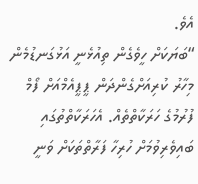އެވެ.
“ބަޔަކަށް ހީވެގެން ތިއުޅެނީ އަޅުގަނޑުމެން މިހާރު ކުރިއަށްގެންދަން ޕީޕީއެމްއަށް ފޯމް ފުރުމުގެ ހަރަކާތްތެއް. އެހަރަކާތްތުގައި ބައިވެރިވުމަށް ހުރިހާ ފަރާތްތަކަށް ވަނީ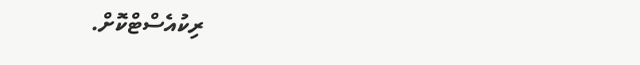ރިކުއެސްޓްކޮށް.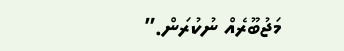މަޖުބޫރެއް ނުކުރަން.”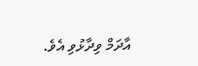އާދަމް ވިދާޅުވި އެވެ.